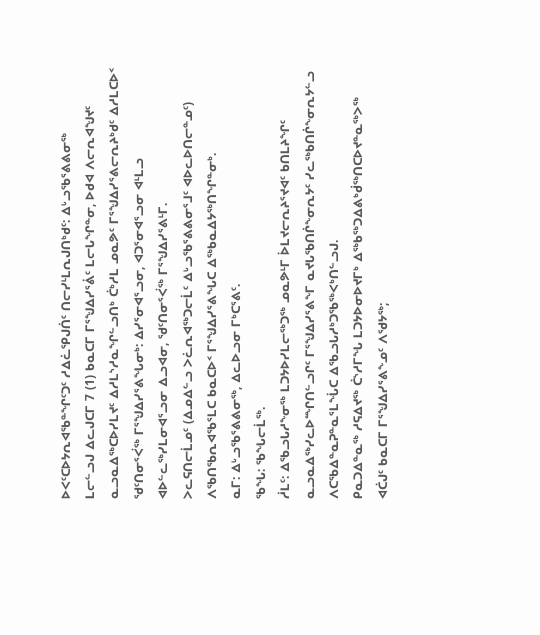ᐅᐸᑦᑕᐅᔭᕆᐊᖃᓐᖏᑦᑐᑦ ᓱᐃᓛᕿᒍᑏᑦ ᑎᓕᓯᒻᒪᕆᒍᑎᒃᑯᑦ: ᐃᒡᓗᖃᕐᕕᕕᓂᖅ
ᒪᓕᓪᓗᒍ ᐃᓚᒍᑕᒥ 7 (1) ᑲᓇᑕᒥ ᒥᕐᖑᐃᓯᕐᕖᑦ ᒪᓕᒐᖏᓐᓂ, ᐅᑯᐊ ᐱᓕᕆᐊᖑᔪᑦ ᓇᓗᓇᐃᖅᑕᐅᓯᒪᔪᑦ ᐃᓱᒪᔅᓱᓇᖏᓪᓗᑎᒃ ᑖᒃᓱᒪ ᓄᓇᕗᑦ ᒥᕐᖑᐃᓯᕐᕕᓕᕆᔨᒃᑯᑦ ᐃᓱᒪᑕᐅᑉ ᖁᑦᑎᓂᕐᐹᖅ ᒥᕐᖑᐃᓯᕐᕕᖓᓂᒃ: ᐃᓯᕐᓂᐊᕐᓗᓂ, ᐊᑐᕐᓂᐊᕐᓗᓂ ᐊᒻᒪᓗ ᐊᐅᓪᓚᖅᓯᒪᓂᐊᕐᓗᓂ ᐃᓗᐊᓂ, ᖁᑦᑎᓂᕐᐹᖅ ᒥᕐᖑᐃᓯᕐᕕᒻᒥ.
ᐳᓚᕋᑎᓕᒫᓄᑦ (ᐃᓄᐃᓪᓗ ᐳᓛᕆᐊᖅᑐᓕᒫᑦ ᐃᒡᓗᖃᕐᕕᕕᓂᕐᒧᑦ ᐊᐅᓚᐅᑎᓕᓐᓄᑦ) ᐱᖃᑎᖃᕆᐊᖃᕐᒪᑕ ᑲᓇᑕᐅᑉ ᒥᕐᖑᐃᓯᕐᕕᖓᑕ ᐃᖅᑲᓇᐃᔭᖅᑎᖏᓐᓂᒃ.
ᓇᒥ: ᐃᒡᓗᖃᕐᕕᕕᓂᖅ, ᐃᓚᐅᓗᓂ ᒥᒃᑕᕐᕕᑦ.
ᖃᖓ: ᖃᖓᓕᒫᖅ.
ᓲᒪᑦ: ᐃᖃᓗᒐᓱᖕᓂᖅ ᒪᑐᔭᐅᓯᒪᓕᖅᑐᖅ ᓄᓇᕗᒻᒥ ᐆᒪᔪᓕᕆᔨᕐᔪᐊᑦ ᑲᑎᒪᔨᖏᑦ ᓇᓗᓇᐃᖅᓯᓚᐅᙱᑎᓪᓗᒋᑦ ᒥᕐᖑᐃᓯᕐᕕᖕᒥ ᓇᔪᒐᖃᑎᒌᖕᓂᕆᔭᑦ ᓯᓚᖅᑲᑎᒌᖕᓂᕆᔭᓪᓗ ᐱᑕᖃᐃᓐᓇᕈᓐᓇᕐᒪᖔᑕ ᐃᖃᓗᒐᓱᒃᑐᖃᖅᐸᒃᑎᓪᓗᒍ.
ᑭᓇᑐᐃᓐᓇᖅ ᓱᕋᐃᔪᖅ ᑖᔅᓱᒥᖓ ᒪᑐᔭᐅᓂᐅᔪᒥᒃ ᐃᖅᑲᖅᑐᐃᕕᒃᑰᖅᑎᑕᐅᔪᓐᓇᖅᐳᖅ ᐊᑖᒍᑦ ᑲᓇᑕᒥ ᒥᕐᖑᐃᓯᕐᕕᖕᓄᑦ ᐱᖁᔭᖅ;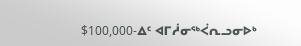$100,000-ᐃᑦ ᐊᒥᓲᓂᖅᐹᕆᓗᓂᐅᒃ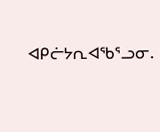ᐊᑭᓖᔭᕆᐊᖃᕐᓗᓂ.